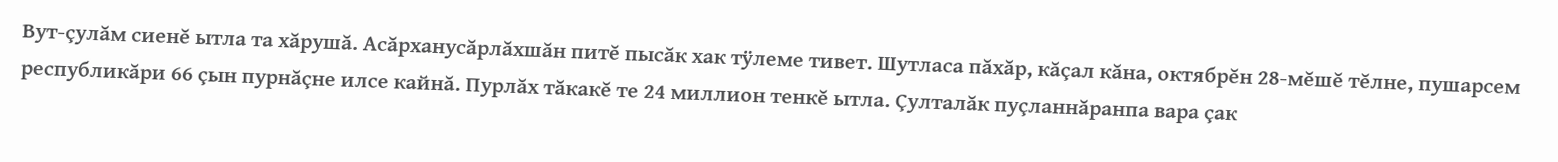Вут-çулăм сиенĕ ытла та хăрушă. Асăрханусăрлăхшăн питĕ пысăк хак тÿлеме тивет. Шутласа пăхăр, кăçал кăна, октябрĕн 28-мĕшĕ тĕлне, пушарсем республикăри 66 çын пурнăçне илсе кайнă. Пурлăх тăкакĕ те 24 миллион тенкĕ ытла. Çулталăк пуçланнăранпа вара çак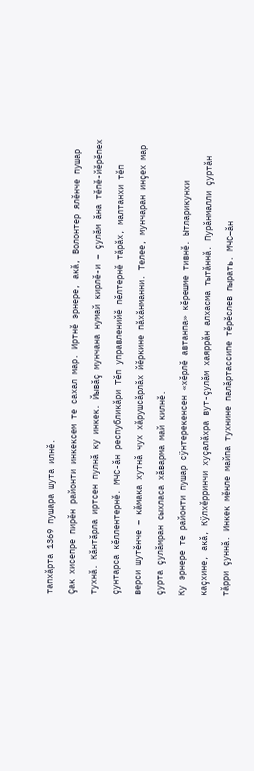тапхăрта 1369 пушара шута илнĕ.
Çак хисепре пирĕн районти инкексем те сахал мар. Иртнĕ эрнере, акă, Волонтер ялĕнче пушар тухнă. Кăнтăрла иртсен пулнă ку инкек. Йывăç мунчана нумай кирлĕ-и – çулăм ăна тĕпĕ-йĕрĕпех çунтарса кĕллентернĕ. МЧС-ăн республикăри Тĕп управленийĕ пĕлтернĕ тăрăх, малтанхи тĕп верси шутĕнче – кăмака хутнă чух хăрушсăрлăх йĕркине пăхăнманни. Телее, мунчаран инçех мар çурта çулăмран сыхласа хăварма май килнĕ.
Ку эрнере те районти пушар сÿнтерекенсен «хĕрлĕ автанпа» кĕрешме тивнĕ. Ытларикунхи каçхине, акă, Кÿлхĕрринчи хуçалăхра вут-çулăм хаяррăн алхасма тытăннă. Пурăнмалли çуртăн тăрри çуннă. Инкек мĕнле майпа тухнине палăртассипе тĕрĕслев пырать. МЧС–ăн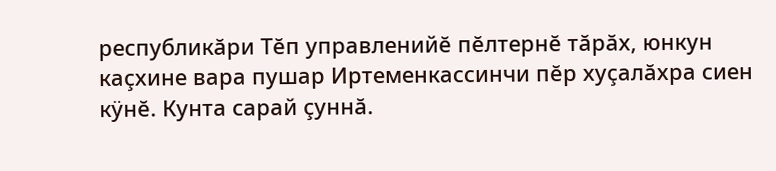республикăри Тĕп управленийĕ пĕлтернĕ тăрăх, юнкун каçхине вара пушар Иртеменкассинчи пĕр хуçалăхра сиен кÿнĕ. Кунта сарай çуннă.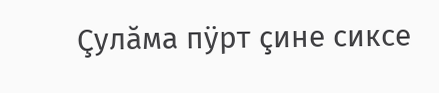Çулăма пÿрт çине сиксе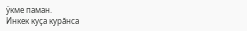ÿкме паман.
Инкек куçа курăнса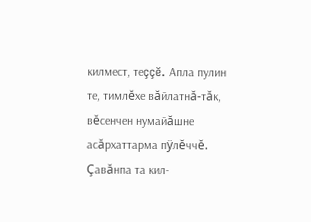килмест, теççĕ. Апла пулин те, тимлĕхе вăйлатнă-тăк, вĕсенчен нумайăшне асăрхаттарма пÿлĕччĕ. Çавăнпа та кил-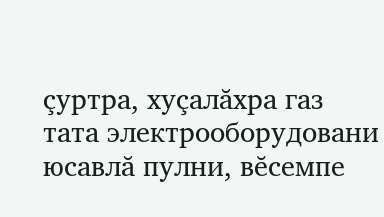çуртра, хуçалăхра газ тата электрооборудовани юсавлă пулни, вĕсемпе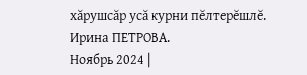хăрушсăр усă курни пĕлтерĕшлĕ.
Ирина ПЕТРОВА.
Ноябрь 2024 |